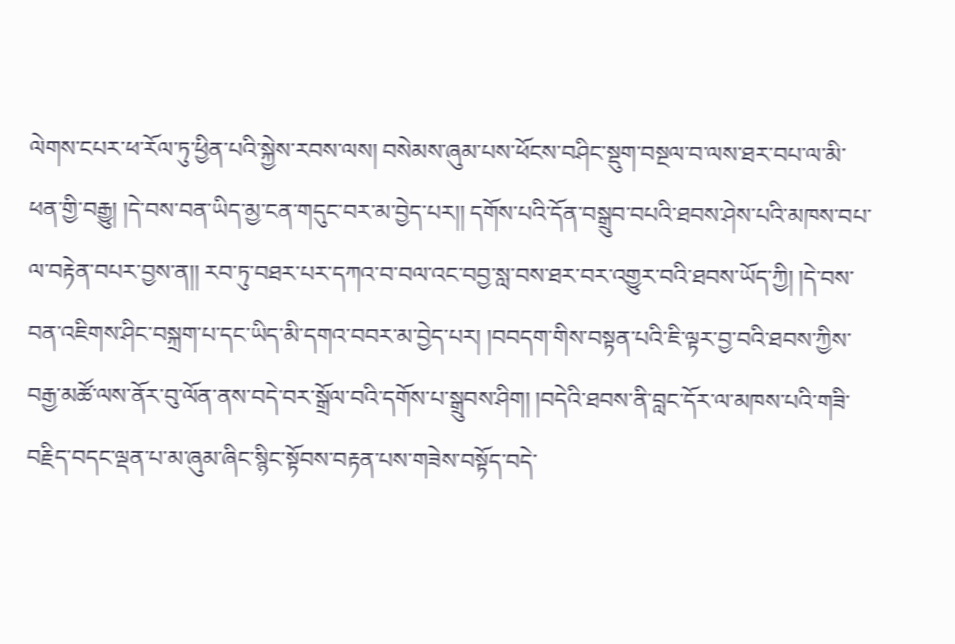ལེགས་ངཔར་ཕ་རོལ་ཏུ་ཕྱིན་པའི་སྐྱེས་རབས་ལས། བསེམས་ཞུམ་པས་ཕོངས་བཤིང་སྡུག་བསྔལ་བ་ལས་ཐར་བཔ་ལ་མི་ཕན་གྱི་བརྒྱུ། །དེ་བས་བན་ཡིད་མྱ་ངན་གདུང་བར་མ་བྱེད་པར།། དགོས་པའི་དོན་བསྒྲུབ་བཔའི་ཐབས་ཤེས་པའི་མཁས་བཔ་ལ་བརྟེན་བཔར་བྱས་ན།། རབ་ཏུ་བཐར་པར་དཀའ་བ་བལ་འང་བབྱ་སླ་བས་ཐར་བར་འགྱུར་བའི་ཐབས་ཡོད་ཀྱི། །དེ་བས་བན་འཇིགས་ཤིང་བསྐྲག་པ་དང་ཡིད་མི་དགའ་བབར་མ་བྱེད་པར། །བབདག་གིས་བསྟན་པའི་ཇི་ལྟར་བྱ་བའི་ཐབས་ཀྱིས་བརྒྱ་མཚོ་ལས་ནོར་བུ་ལོན་ནས་བདེ་བར་སྒྲོལ་བའི་དགོས་པ་སྒྲུབས་ཤིག། །བདེའི་ཐབས་ནི་བླང་དོར་ལ་མཁས་པའི་གཟི་བརྗིད་བདང་ལྡན་པ་མ་ཞུམ་ཞིང་སྙིང་སྟོབས་བརྟན་པས་གཟེས་བསྟོད་བདེ་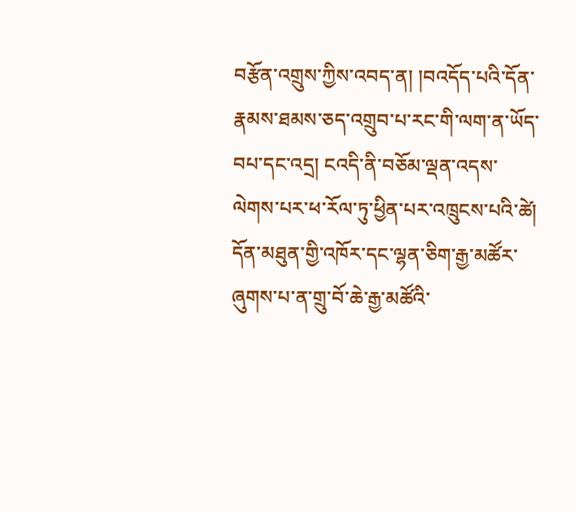བརྩོན་འགྲུས་ཀྱིས་འབད་ན། །བའདོད་པའི་དོན་རྣམས་ཐམས་ཅད་འགྲུབ་པ་རང་གི་ལག་ན་ཡོད་བཔ་དང་འདྲ། ངའདི་ནི་བཅོམ་ལྡན་འདས་ལེགས་པར་ཕ་རོལ་ཏུ་ཕྱིན་པར་འཁྲུངས་པའི་ཚེ། དོན་མཐུན་གྱི་འཁོར་དང་ལྷན་ཅིག་རྒྱ་མཚོར་ཞུགས་པ་ན་གྲུ་བོ་ཆེ་རྒྱ་མཚོའི་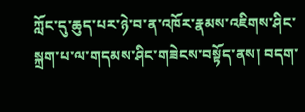ཀློང་དུ་ཆུད་པར་ཉེ་བ་ན་འཁོར་རྣམས་འཇིགས་ཤིང་སྐྲག་པ་ལ་གདམས་ཤིང་གཟེངས་བསྟོད་ནས། བདག་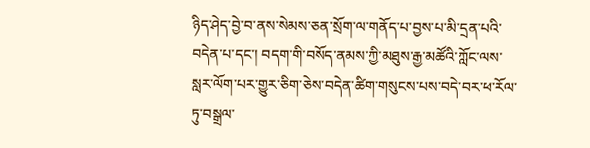ཉིད་ཤེད་བྱེ་བ་ནས་སེམས་ཅན་སྲོག་ལ་གནོད་པ་བྱས་པ་མི་དྲན་པའི་བདེན་པ་དང་། བདག་གི་བསོད་ནམས་ཀྱི་མཐུས་རྒྱ་མཚོའི་ཀློང་ལས་སླར་ལོག་པར་གྱུར་ཅིག་ཅེས་བདེན་ཚིག་གསུངས་པས་བདེ་བར་ཕ་རོལ་ཏུ་བསྒྲལ་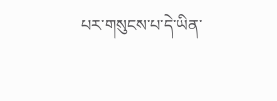པར་གསུངས་པ་དེ་ཡིན་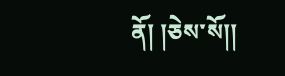ནོ། །ཅེས་སོ།།